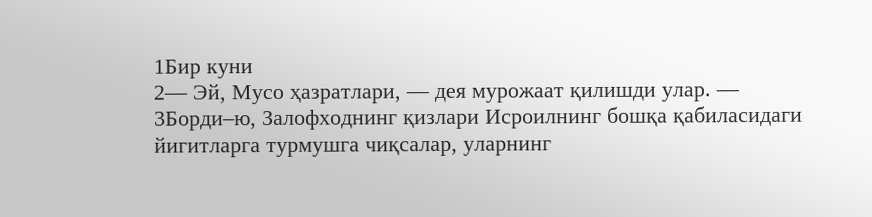1Бир куни
2— Эй, Мусо ҳазратлари, — дея мурожаат қилишди улар. —
3Борди–ю, Залофходнинг қизлари Исроилнинг бошқа қабиласидаги йигитларга турмушга чиқсалар, уларнинг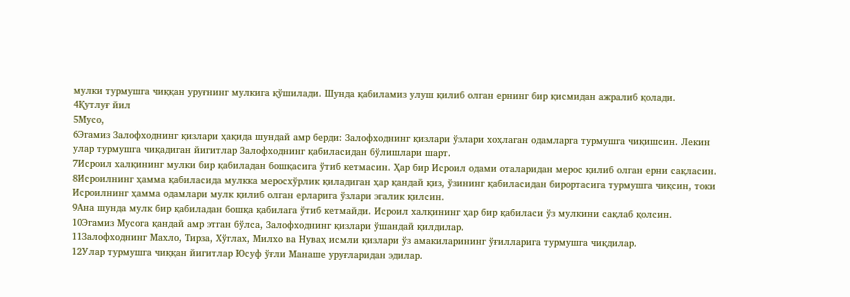мулки турмушга чиққан уруғнинг мулкига қўшилади. Шунда қабиламиз улуш қилиб олган ернинг бир қисмидан ажралиб қолади.
4Қутлуғ йил
5Мусо,
6Эгамиз Залофходнинг қизлари ҳақида шундай амр берди: Залофходнинг қизлари ўзлари хоҳлаган одамларга турмушга чиқишсин. Лекин улар турмушга чиқадиган йигитлар Залофходнинг қабиласидан бўлишлари шарт.
7Исроил халқининг мулки бир қабиладан бошқасига ўтиб кетмасин. Ҳар бир Исроил одами оталаридан мерос қилиб олган ерни сақласин.
8Исроилнинг ҳамма қабиласида мулкка меросхўрлик қиладиган ҳар қандай қиз, ўзининг қабиласидан бирортасига турмушга чиқсин, токи Исроилнинг ҳамма одамлари мулк қилиб олган ерларига ўзлари эгалик қилсин.
9Ана шунда мулк бир қабиладан бошқа қабилага ўтиб кетмайди. Исроил халқининг ҳар бир қабиласи ўз мулкини сақлаб қолсин.
10Эгамиз Мусога қандай амр этган бўлса, Залофходнинг қизлари ўшандай қилдилар.
11Залофходнинг Махло, Тирза, Хўглах, Милхо ва Нуваҳ исмли қизлари ўз амакиларининг ўғилларига турмушга чиқдилар.
12Улар турмушга чиққан йигитлар Юсуф ўғли Манаше уруғларидан эдилар.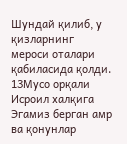Шундай қилиб, у қизларнинг мероси оталари қабиласида қолди.
13Мусо орқали Исроил халқига Эгамиз берган амр ва қонунлар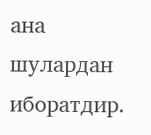ана шулардан иборатдир.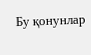Бу қонунлар